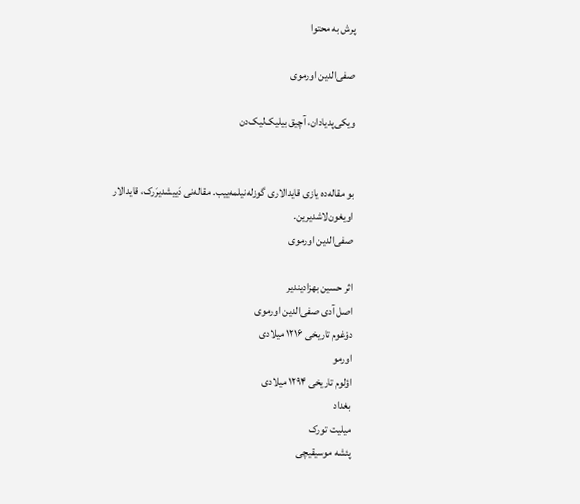پرش به محتوا

صفی‌الدین اورموی

ویکی‌پدیادان، آچیق بیلیک‌لیک‌دن


بو مقاله‌ده یازی قایدالاری گوزله‌نیلمه‌ییب. مقاله‌نی دَییشدیرَرک، قایدالار اویغون‌لاشدیرین.
صفی‌الدین اورموی

اثر حسین بهزادیندیر
اصل آدی صفی‌الدین اورموی
دوْغوم تاریخی ۱۲۱۶ میلادی
اورمو
اؤلوم تاریخی ۱۲۹۴ میلادی
بغداد
میلیت تورک
پئشه موسیقیچی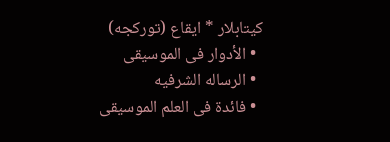کیتابلار * ایقاع (تورکجه)
  • الأدوار فی الموسیقی
  • الرساله الشرفیه
  • فائدة فی العلم الموسیقی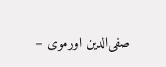صفی‌الدین اورموی –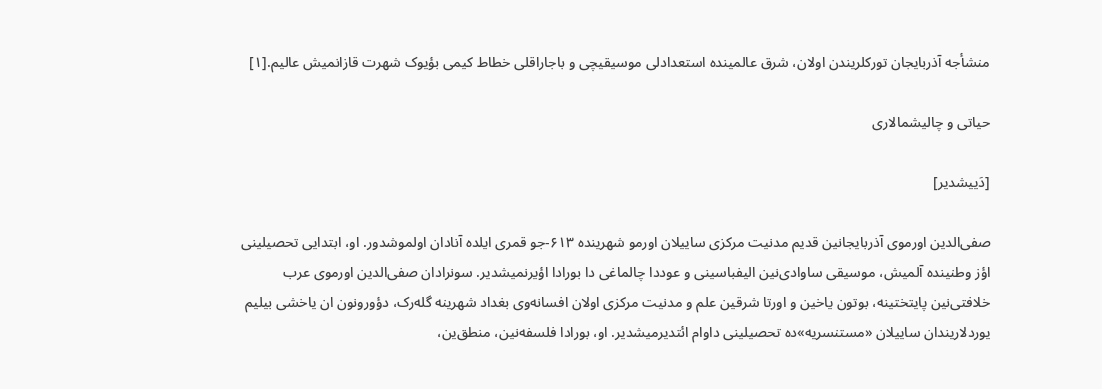منشأجه آذربایجان تورکلریندن اولان، شرق عالمینده استعدادلی موسیقیچی و باجاراقلی خطاط کیمی بؤیوک شهرت قازانمیش عالیم.[۱]

حیاتی و چالیشمالاری

[دَییشدیر]

صفی‌الدین اورموی آذربایجانین قدیم مدنیت مرکزی ساییلان اورمو شهرینده ۶۱۳-جو قمری ایلده آنا‌دان اولموشدور. او، ابتدایی تحصیلینی اؤز وطنینده آلمیش، موسیقی ساوادی‌نین الیفباسینی و عوددا چالماغی دا بورادا اؤیرنمیشدیر. سونرا‌دان صفی‌الدین اورموی عرب خلافتی‌نین پایتختینه، بوتون یاخین و اورتا شرقین علم و مدنیت مرکزی اولان افسانه‌وی بغداد شهرینه گله‌رک، دؤورونون ان یاخشی بیلیم‌ یوردلاریندان ساییلان «مستنسریه‌»ده تحصیلینی داوام ائتدیرمیشدیر. او، بورادا فلسفه‌نین، منطق‌ین،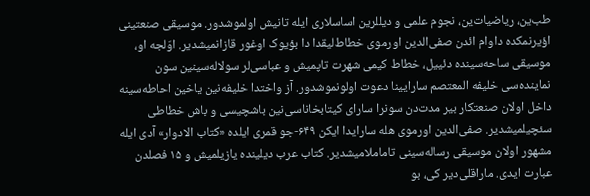طب‌ین، ریاضیات‌ین، نجوم علمی و دیللرین اساسلاری ایله تانیش اولموشدور. موسیقی صنعتینی اؤیرنمکده داوام ائدن صفی‌الدین اورموی خطاط‌لیقدا دا بؤیوک اوغور قازانمیشدیر. اوّلجه او، موسیقی ساحه‌سینده دئییل، خطاط کیمی شهرت تاپمیش و عباسی‌لر سولاله‌سینین سون نماینده‌سی خلیفه المعتصم سارایینا دعوت اولونموشدور. آز واختدا خلیفه‌نین یاخین احاطه‌سینه داخل اولان صنعتکار بیر مدت‌دن سونرا سارای کیتابخاناسی‌نین باشچیسی و باش خطاطی سئچیلمیشدیر. صفی‌الدین اورموی هله سارایدا ایکن ۶۴۹-جو قمری ایلده «کتاب الادوار» آدی ایله مشهور اولان موسیقی رساله‌سینی تاماملامیشدیر. کتاب عرب دیلینده یازیلمیش و ۱۵ فصلدن عبارت ایدی. ماراقلی‌دیر کی، بو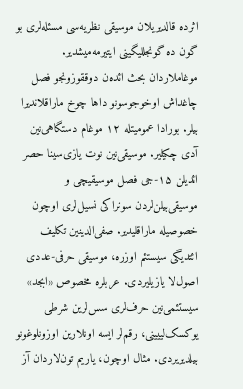اثرده قالدیریلان موسیقی نظریه‌سی مسئله‌لری بو گون ده گونجللیگینی ایتیرمه‌میشدیر. موغاملاردان بحث ائده‌ن دوققوزونجو فصل چاغداش اوخوجوسونو داها چوخ ماراقلاندیرا بیلر. بورادا عمومیتله ۱۲ موغام دستگاهی‌نین آدی چکیلیر. موسیقی‌نین نوت یازی‌سینا حصر ائدیلن ۱۵-جی فصل موسیقیچی و موسیقی‌بیلن‌لردن سونراکی نسیل‌لری اوچون خصوصیله ماراقلیدیر. صفی‌الدینین تکلیف ائتدیگی سیستئم اوزره، موسیقی حرفی-عددی اصول‌لا یازیلیردی. عربلره مخصوص «ابجد» سیستئمی‌نین حرف‌لری سس‌لرین شرطی یوکسک‌لییینی، رقم‌لر ایسه اونلارین اوزونلوغونو بیلدیریردی. مثال اوچون، یاریم تون‌لاردان آز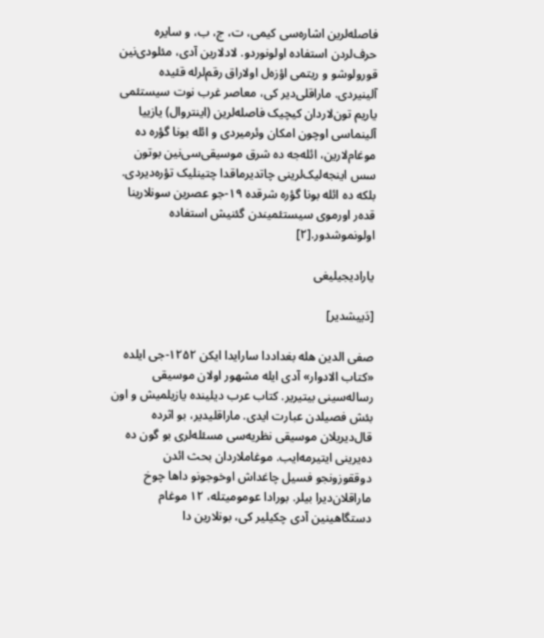فاصله‌لرین اشاره‌سی کیمی، ت، ج، ب، و سایره حرف‌لردن استفاده اولونوردو. لادلارین آدی، مئلودی‌نین قورولوشو و ریتمی اؤزه‌ل اولا‌راق رقم‌لرله قئیده آلینیردی. ماراقلی‌دیر کی، معاصر غرب نوت سیستئمی یاریم تون‌لاردان کیچیک فاصله‌لرین (اینتروال) یازییا آلینماسی اوچون امکان وئرمیردی و ائله بونا گؤره ده موغام‌لارین، ائله‌جه ده شرق موسیقی‌سی‌نین بوتون سس اینجه‌لیک‌لرینی چاتدیرماقدا چتینلیک تؤره‌دیردی. بلکه ده ائله بونا گؤره شرقده ۱۹-جو عصرین سونلارینا قده‌ر اورموی سیستئمیندن گئنیش استفاده اولونموشدور.[۲]

یارادیجیلیغی

[دَییشدیر]

صفی الدین هله بغداددا سارایدا ایکن ۱۲۵۲-جی ایلده «کتاب الادوار» آدی ایله مشهور اولان موسیقی رساله‌سینی بیتیریر. کتاب عرب دیلینده یازیلمیش و اون بئش فصیلدن عبارت ایدی. ماراقلیدیر، بو اثرده قال‌دیریلان موسیقی نظریه‌سی مسئله‌لری بو گون ده ده‌یرینی ایتیرمه‌ایب. موغاملاردان بحث ائدن دوققوزونجو فسیل چاغداش اوخوجونو داها چوخ ماراقلان‌دیرا بیلر. بورادا عومومیتله، ۱۲ موغام دستگاهینین آدی چکیلیر کی، بونلارین دا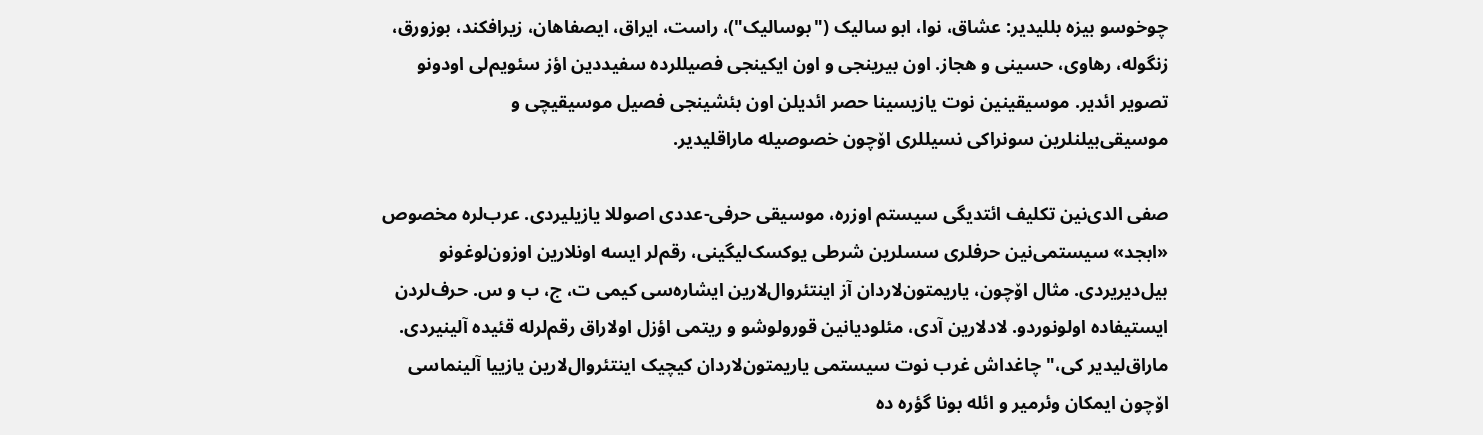چوخوسو بیزه بللیدیر: عشاق، نوا، ابو سالیک ("بوسالیک")، راست، ایراق، ایصفاهان، زیرافکند، بوزورق، زنگوله، رهاوی، حسینی و هجاز. اون بیرینجی و اون ایکینجی فصیللرده سفیددین اؤز سئویم‌لی اودونو تصویر ائدیر. موسیقینین نوت یازیسینا حصر ائدیلن اون بئشینجی فصیل موسیقیچی و موسیقی‌بیلنلرین سونراکی نسیللری اۆچون خصوصیله ماراقلیدیر.

صفی الدی‌نین تکلیف ائتدیگی سیستم اوزره، موسیقی حرفی-عددی اصوللا یازیلیردی. عرب‌لره مخصوص «ابجد» سیستمی‌نین حرفلری سسلرین شرطی یوکسک‌لیگینی، رقم‌لر ایسه اونلارین اوزون‌لوغونو بیل‌دیریردی. مثال اۆچون، یاریمتون‌لاردان آز اینتئروال‌لارین ایشاره‌سی کیمی ت، ج، ب و س. حرف‌لردن ایستیفاده اولونوردو. لادلارین آدی، مئلودیانین قورولوشو و ریتمی اؤزل اولاراق رقم‌لرله قئیده آلینیردی. ماراق‌لیدیر کی،" چاغداش غرب نوت سیستمی یاریمتون‌لاردان کیچیک اینتئروال‌لارین یازییا آلینماسی اۆچون ایمکان وئرمیر و ائله بونا گؤره ده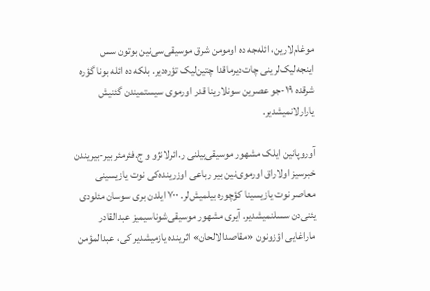موغام‌لارین، ائله‌جه ده اومومن شرق موسیقی‌سی‌نین بوتون سس اینجه‌لیک‌لرینی چات‌دیرماقدا چتین‌لیک تؤره‌دیر. بلکه ده ائله بونا گؤره شرقده ۱۹-جو عصرین سونلارینا قدر اورموی سیستمیندن گئنیش یارارلانمیشدیر.

آوروپانین ایلک مشهور موسیقی‌‌بیلنی ر.ائرلانژو و ج.فئرمئر بیر-بیریندن خبرسیز اولا‌راق اورموی‌نین بیر رباعی اوزرینده‌کی نوت یازیسینی معاصر نوت یازیسینا کؤچوره بیلمیش‌لر. ۷۰۰ ایلدن بری سوسان مئلودی یئنی‌دن سسلنمیشدیر. آیری مشهور موسیقی‌شوناسیمیز عبدالقادر ماراغایی اؤزونون «مقاصدالالحان» اثرینده یازمیشدیر کی، عبدالمؤمن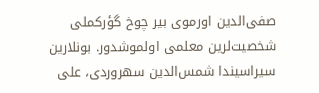صفی‌الدین اورموی بیر چوخ گؤرکملی شخصیت‌لرین معلمی اولموشدور. بونلارین سیراسیندا شمس‌الدین سهروردی، علی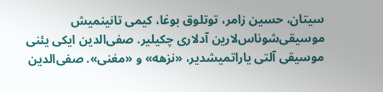سیتان، حسین زامر، توتلوق بوغا، کیمی تانینمیش موسیقی‌شوناس‌لارین آدلاری چکیلیر. صفی‌الدین ایکی یئنی موسیقی آلتی یاراتمیشدیر، «نزهه» و «مغنی». صفی‌الدین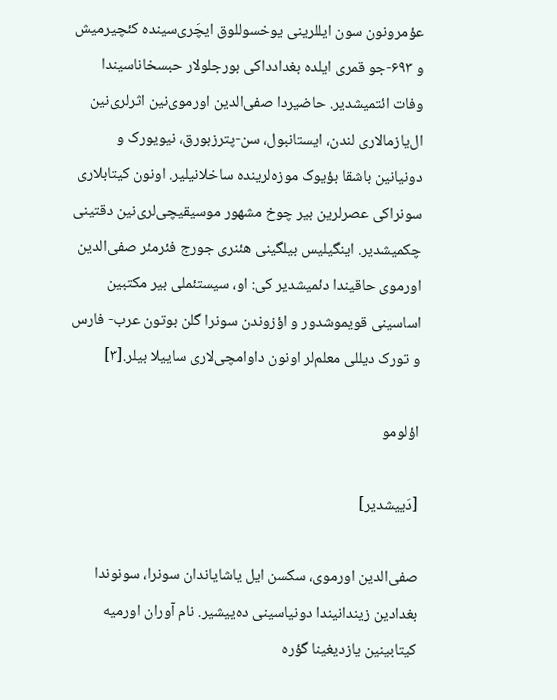عؤمرونون سون ایللرینی یوخسوللوق ایچَری‌سینده کئچیرمیش و ۶۹۳-جو قمری ایلده بغدادداکی بورجلولار حبسخاناسیندا وفات ائتمیشدیر. حاضیردا صفی‌الدین اورموی‌نین اثرلری‌نین ال‌یازما‌لاری لندن، ایستانبول، سن-پترزبورق، نیویورک و دونیانین باشقا بؤیوک موزه‌لرینده ساخلانیلیر. اونون کیتابلاری سونراکی عصرلرین بیر چوخ مشهور موسیقیچی‌لری‌نین دقتینی چکمیشدیر. اینگیلیس بیلگینی هئنری جورج فئرمئر صفی‌الدین اورموی حاقیندا دئمیشدیر کی: او، سیستئملی بیر مکتبین اساسینی قویموشدور و اؤزوندن سونرا گلن بوتون عرب- فارس و تورک‌ دیللی معلم‌لر اونون داوامچی‌لاری ساییلا بیلر.[۳]

اؤلومو

[دَییشدیر]

صفی‌الدین اورموی، سکسن ایل یاشایاندان سونرا، سونوندا بغدادین زیندانیندا دونیاسینی ده‌ییشیر. نام آوران اورمیه کیتابینین یازدیغینا گؤره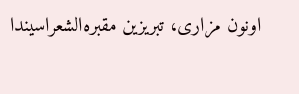اونون مزاری، تبریزین مقبره‌الشعراسیندا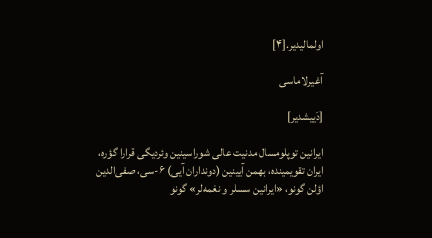اولمالیدیر.[۴]

آغیرلاماسی

[دَییشدیر]

ایرانین توپلومسال مدنیت عالی شوراسینین وئردیگی قرارا گؤره، ایران تقویمینده، بهمن آیینین (دونداران آیی) ۶-سی، صفی‌الدین اؤلن گونو، «ایرانین سسلر و نغمه‌لر» گونو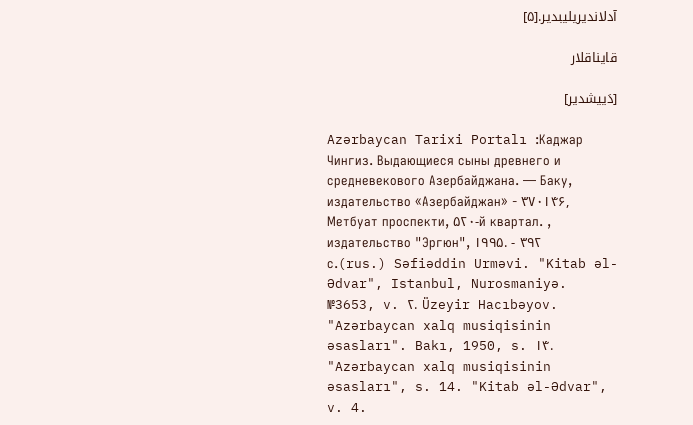آدلاندیریلیبدیر.[۵]

قایناقلار

[دَییشدیر]

Azərbaycan Tarixi Portalı :Каджар Чингиз. Выдающиеся сыны древнего и средневекового Азербайджана. — Баку, издательство «Азербайджан» - ۳۷۰۱۴۶, Метбуат проспекти, ۵۲۰-й квартал. , издательство "Эргюн", ۱۹۹۵. - ۳۹۲ с.(rus.) Səfiəddin Urməvi. "Kitab əl-Ədvar", Istanbul, Nurosmaniyə. №3653, v. ۲. Üzeyir Hacıbəyov. "Azərbaycan xalq musiqisinin əsasları". Bakı, 1950, s. ۱۴. "Azərbaycan xalq musiqisinin əsasları", s. 14. "Kitab əl-Ədvar", v. 4.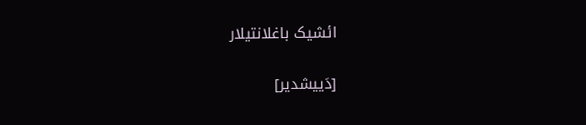ائشیک باغلانتیلار

[دَییشدیر]